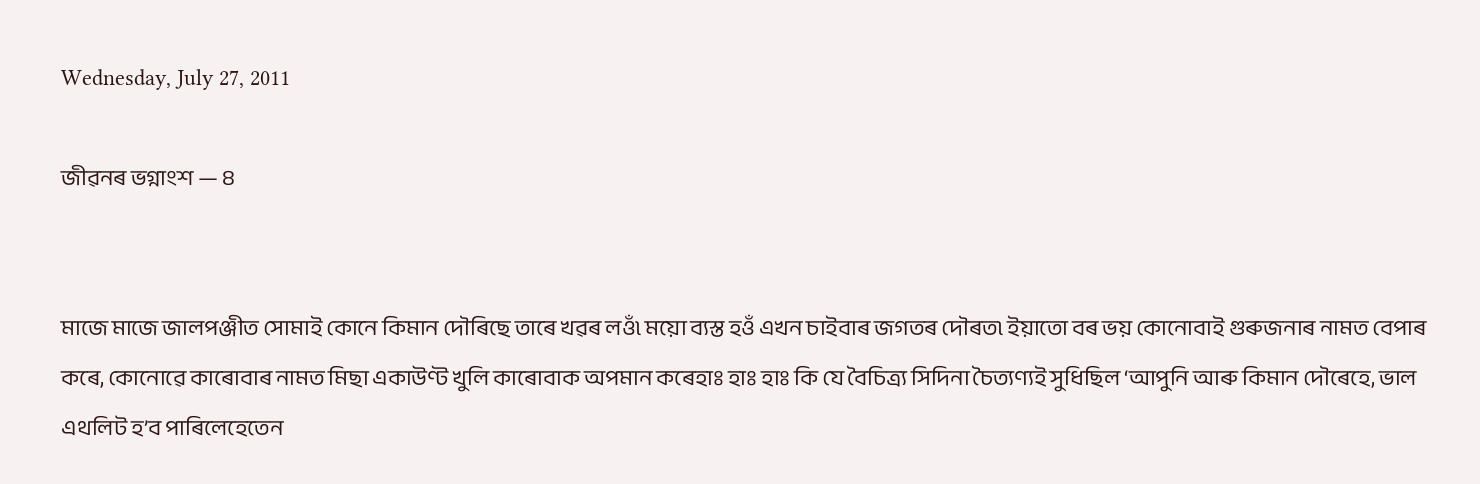Wednesday, July 27, 2011

জীৱনৰ ভগ্নাংশ — ৪


মাজে মাজে জালপঞ্জীত সোমাই কোনে কিমান দৌৰিছে তাৰে খৱৰ লওঁ৷ ময়ো ব্যস্ত হওঁ এখন চাইবাৰ জগতৰ দৌৰত৷ ইয়াতো বৰ ভয় কোনোবাই গুৰুজনাৰ নামত বেপাৰ কৰে, কোনোৱে কাৰোবাৰ নামত মিছা একাউণ্ট খুলি কাৰোবাক অপমান কৰেহাঃ হাঃ হাঃ কি যে বৈচিত্ৰ্য সিদিনা চৈত্যণ্যই সুধিছিল ‘আপুনি আৰু কিমান দৌৰেহে, ভাল এথলিট হ’ব পাৰিলেহেতেন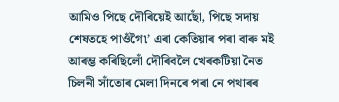আমিও পিছে দৌৰিয়েই আছোঁ, পিছে সদায় শেষতহে পাওঁগৈ৷’ এৰা কেতিয়াৰ পৰা বাৰু মই আৰম্ভ কৰিছিলোঁ দৌৰিবলৈ খেৰকটিয়া নৈত চিলনী সাঁতোৰ মেলা দিনৰে পৰা নে পথাৰৰ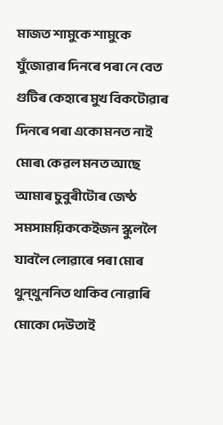মাজত শামুকে শামুকে যুঁজোৱাৰ দিনৰে পৰা নে বেত গুটিৰ কেহাৰে মুখ বিকটোৱাৰ দিনৰে পৰা একো মনত নাই মোৰ৷ কেৱল মনত আছে আমাৰ চুবুৰীটোৰ জেষ্ঠ সমসাময়িককেইজন স্কুললৈ যাবলৈ লোৱাৰে পৰা মোৰ থুন্‌থুননিত থাকিব নোৱাৰি মোকো দেউতাই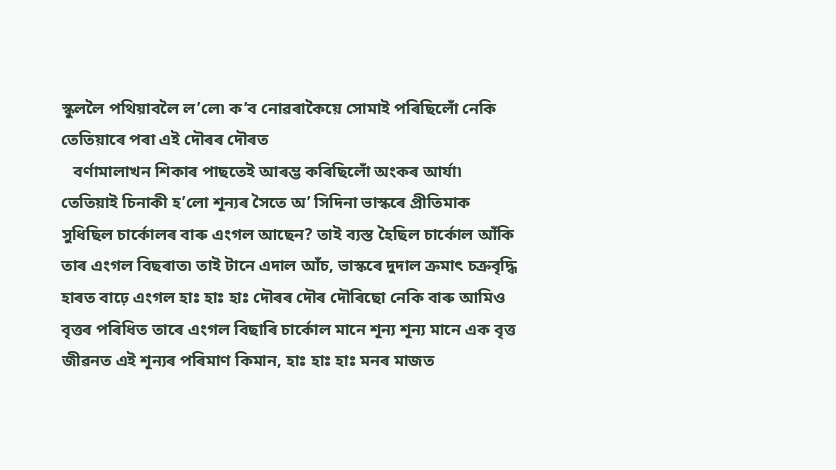স্কুললৈ পথিয়াবলৈ ল’লে৷ ক’ব নোৱৰাকৈয়ে সোমাই পৰিছিলোঁ নেকি তেতিয়াৰে পৰা এই দৌৰৰ দৌৰত
   বৰ্ণামালাখন শিকাৰ পাছতেই আৰম্ভ কৰিছিলোঁ অংকৰ আৰ্যা৷ তেতিয়াই চিনাকী হ’লো শূন্যৰ সৈতে অ’ সিদিনা ভাস্কৰে প্ৰীতিমাক সুধিছিল চাৰ্কোলৰ বাৰু এংগল আছেন? তাই ব্যস্ত হৈছিল চাৰ্কোল আঁকি তাৰ এংগল বিছৰাত৷ তাই টানে এদাল আঁচ, ভাস্কৰে দুদাল ক্ৰমাৎ চক্ৰবৃদ্ধি হাৰত বাঢ়ে এংগল হাঃ হাঃ হাঃ দৌৰৰ দৌৰ দৌৰিছো নেকি বাৰু আমিও বৃত্তৰ পৰিধিত তাৰে এংগল বিছাৰি চাৰ্কোল মানে শূন্য শূন্য মানে এক বৃত্ত জীৱনত এই শূন্যৰ পৰিমাণ কিমান, হাঃ হাঃ হাঃ মনৰ মাজত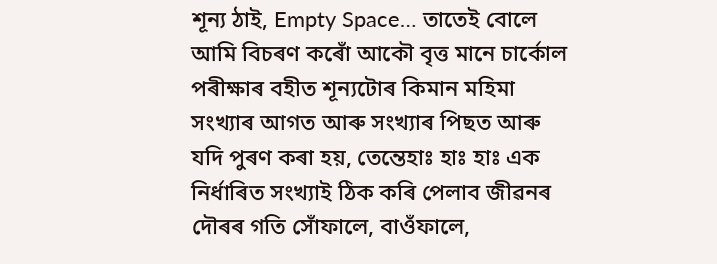শূন্য ঠাই, Empty Space… তাতেই বোলে আমি বিচৰণ কৰোঁ আকৌ বৃত্ত মানে চাৰ্কোল পৰীক্ষাৰ বহীত শূন্যটোৰ কিমান মহিমা সংখ্যাৰ আগত আৰু সংখ্যাৰ পিছত আৰু যদি পুৰণ কৰা হয়, তেন্তেহাঃ হাঃ হাঃ এক নিৰ্ধাৰিত সংখ্যাই ঠিক কৰি পেলাব জীৱনৰ দৌৰৰ গতি সোঁফালে, বাওঁফালে,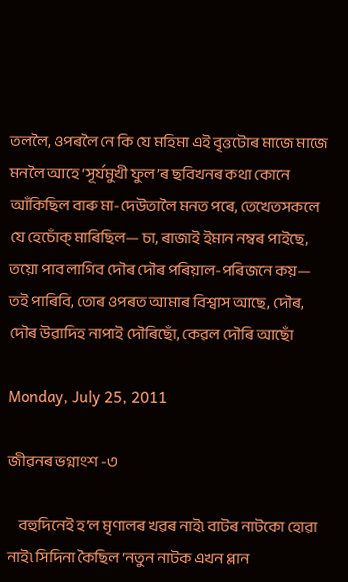তললৈ, ওপৰলৈ নে কি যে মহিমা এই বৃত্তটোৰ মাজে মাজে মনলৈ আহে ‘সূৰ্যমুখী ফুল’ৰ ছবিখনৰ কথা কোনে আঁকিছিল বাৰু মা-দেউতালৈ মনত পৰে, তেখেতসকলে যে হেচোঁক্‌ মাৰিছিল— চা, ৰাজাই ইমান নম্বৰ পাইছে, তয়ো পাব লাগিব দৌৰ দৌৰ পৰিয়াল-পৰিজনে কয়— তই পাৰিবি, তোৰ ওপৰত আমাৰ বিশ্বাস আছে, দৌৰ, দৌৰ উৱাদিহ নাপাই দৌৰিছোঁ, কেৱল দৌৰি আছোঁ

Monday, July 25, 2011

জীৱনৰ ভগ্নাংশ -৩

    বহুদিনেই হ’ল মৃণালৰ খৱৰ নাই৷ বাটৰ নাটকো হোৱা নাই৷ সিদিনা কৈছিল ‘নতুন নাটক এখন প্লান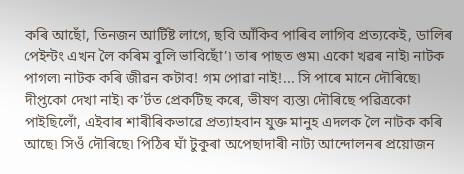কৰি আছোঁ, তিনজন আৰ্টিষ্ট লাগে, ছবি আঁকিব পাৰিব লাগিব প্ৰত্যকেই, ডালিৰ পেইন্টং এখন লৈ কৰিম বুলি ভাবিছোঁ’৷ তাৰ পাছত গুম৷ একো খৱৰ নাই৷ নাটক পাগল৷ নাটক কৰি জীৱন কটাব! গম পোৱা নাই!... সি পাৰে মানে দৌৰিছে৷ দীপ্তকো দেখা নাই৷ ক’ৰ্টত প্ৰেকটিছ কৰে, ভীষণ ব্যস্ত৷ দৌৰিছে পৱিত্ৰকো পাইছিলোঁ, এইবাৰ শাৰীৰিকভাৱে প্ৰত্যাহবান যুক্ত মানুহ এদলক লৈ নাটক কৰি আছে৷ সিওঁ দৌৰিছে৷ পিঠিৰ ঘাঁ টুকুৰা অপেছাদাৰী নাট্য আন্দোলনৰ প্ৰয়োজন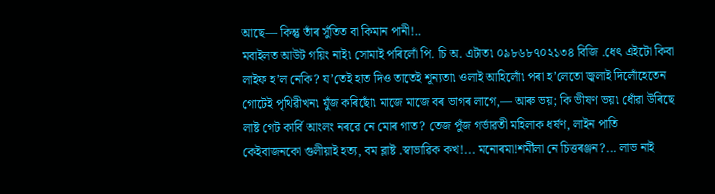আছে— কিন্তু তাঁৰ সুঁতিত বা কিমান পানী!..
মবাইলত আউট গয়িং নাই৷ সোমাই পৰিলোঁ পি. চি অ. এটাত৷ ০৯৮৬৮৭০২১৩৪ বিজি .ধেৎ এইটো কিবা লাইফ হ’ল নেকি? য’তেই হাত দিও তাতেই শূন্যতা৷ ওলাই আহিলোঁ৷ পৰা হ’লেতো জ্বলাই দিলোঁহেতেন গোটেই পৃথিৱীখন৷ যুঁজ কৰিছোঁ৷ মাজে মাজে বৰ ভাগৰ লাগে,— আৰু ভয়; কি ভীষণ ভয়৷ ধোঁৱা উৰিছে লাষ্ট গেট কাৰ্বি আংলং নৰৱে নে মোৰ গাত? তেজ পুঁজ গৰ্ভাৱতী মহিলাক ধৰ্ষণ, লাইন পাতি কেইবাজনকো গুলীয়াই হত্য, বম ব্লাষ্ট .স্বাভাৱিক কখ!... মনোৰমা!শৰ্মীলা নে চিত্তৰঞ্জন?... লাভ নাই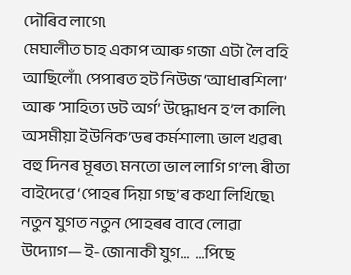দৌৰিব লাগে৷
মেঘালীত চাহ একাপ আৰু গজা এটা লৈ বহি আছিলোঁ৷ পেপাৰত হট নিউজ ‘আধাৰশিলা’ আৰু ‘সাহিত্য ডট অৰ্গ’ উদ্ধোধন হ’ল কালি৷ অসমীয়া ইউনিক’ডৰ কৰ্মশালা৷ ভাল খৱৰ৷ বহু দিনৰ মূৰত৷ মনতো ভাল লাগি গ’ল৷ ৰীতা বাইদেৱে ‘পোহৰ দিয়া গছ’ৰ কথা লিখিছে৷ নতুন যুগত নতুন পোহৰৰ বাবে লোৱা উদ্যোগ— ই-জোনাকী যুগ...  ...পিছে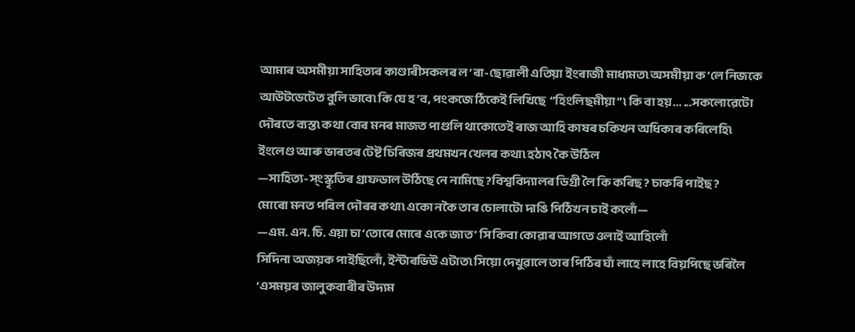আমাৰ অসমীয়া সাহিত্যৰ কাণ্ডাৰীসকলৰ ল’ৰা-ছোৱালী এতিয়া ইংৰাজী মাধ্যমত৷ অসমীয়া ক’লে নিজকে আউটডেটেত বুলি ভাবে৷ কি যে হ’ব, পংকজে ঠিকেই লিখিছে  “হিংলিছমীয়া”৷ কি বা হয়... ...সকলোৱেটো দৌৰতে ব্যস্ত৷ কথা বোৰ মনৰ মাজত পাগুলি থাকোতেই ৰাজ আহি কাষৰ চকিখন অধিকাৰ কৰিলেহি৷ ইংলেণ্ড আৰু ভাৰতৰ টেষ্ট চিৰিজৰ প্ৰথমখন খেলৰ কথা৷ হঠাৎ কৈ উঠিল
—সাহিত্য-স্ংস্কৃতিৰ গ্ৰাফডাল উঠিছে নে নামিছে?বিশ্ববিদ্যালৰ ডিগ্ৰী লৈ কি কৰিছ? চাকৰি পাইছ?
মোৰো মনত পৰিল দৌৰৰ কথা৷ একো নকৈ তাৰ চোলাটো দাঙি পিঠিখন চাই কলোঁ—
—এম. এন. চি. এয়া চা ‘তোৰে মোৰে একে জাত ’ সি কিবা কোৱাৰ আগতে ওলাই আহিলোঁ
সিদিনা অজয়ক পাইছিলোঁ, ইন্টাৰভিউ এটাত৷ সিয়ো দেখুৱালে তাৰ পিঠিৰ ঘাঁ লাহে লাহে বিয়পিছে ভৰিলৈ ‘এসময়ৰ জালুকবাৰীৰ উদ্যম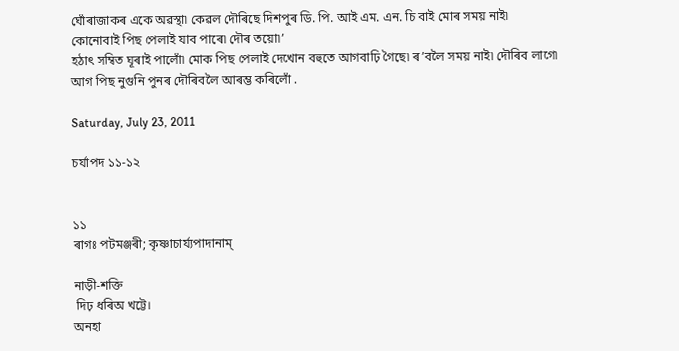ঘোঁৰাজাকৰ একে অৱস্থা৷ কেৱল দৌৰিছে দিশপুৰ ডি. পি. আই এম. এন. চি বাই মোৰ সময় নাই৷ কোনোবাই পিছ পেলাই যাব পাৰে৷ দৌৰ তয়ো৷’
হঠাৎ সম্বিত ঘূৰাই পালোঁ৷ মোক পিছ পেলাই দেখোন বহুতে আগবাঢ়ি গৈছে৷ ৰ’বলৈ সময় নাই৷ দৌৰিব লাগে৷ আগ পিছ নুগুনি পুনৰ দৌৰিবলৈ আৰম্ভ কৰিলোঁ .

Saturday, July 23, 2011

চৰ্যাপদ ১১-১২


১১
ৰাগঃ পটমঞ্জৰী; কৃষ্ণাচার্য্যপাদানাম্

নাড়ী-শক্তি
 দিঢ় ধৰিঅ খট্টে।
অনহা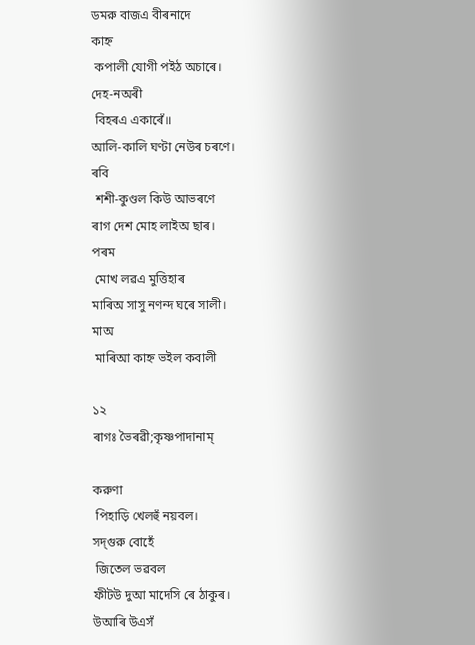ডমরু বাজএ বীৰনাদে
কাহ্ন
 কপালী যোগী পইঠ অচাৰে।
দেহ-নঅৰী
 বিহৰএ একাৰেঁ॥
আলি-কালি ঘণ্টা নেউৰ চৰণে।
ৰবি
 শশী-কুণ্ডল কিউ আভৰণে
ৰাগ দেশ মোহ লাইঅ ছাৰ।
পৰম
 মোখ লৱএ মুত্তিহাৰ
মাৰিঅ সাসু নণন্দ ঘৰে সালী।
মাঅ
 মাৰিআ কাহ্ন ভইল কবালী

১২
ৰাগঃ ভৈৰৱী;কৃষ্ণপাদানাম্

করুণা
 পিহাড়ি খেলহুঁ নয়বল।
সদ্‌গুরু বোহেঁ
 জিতেল ভৱবল
ফীটউ দুআ মাদেসি ৰে ঠাকুৰ।
উআৰি উএসঁ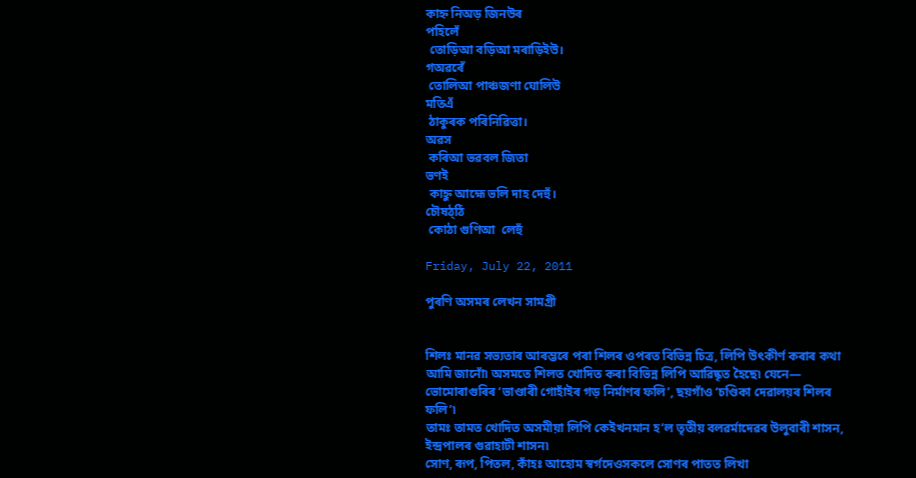কাহ্ন নিঅড় জিনউৰ
পহিলেঁ
 তোড়িআ বড়িআ মৰাড়িইউ।
গঅৱৰেঁ
 তোলিআ পাঞ্চজণা ঘোলিউ
মতিএঁ
 ঠাকুৰক পৰিনিৱিত্তা।
অৱস
 কৰিআ ভৱবল জিতা
ভণই
 কাহ্নু আহ্মে ভলি দাহ দেহুঁ।
চৌষঠ্‌ঠি
 কোঠা গুণিআ  লেহুঁ

Friday, July 22, 2011

পুৰণি অসমৰ লেখন সামগ্ৰী


শিলঃ মানৱ সভ্যতাৰ আৰম্ভৰে পৰা শিলৰ ওপৰত বিভিন্ন চিত্ৰ, লিপি উৎকীৰ্ণ কৰাৰ কথা আমি জানোঁ৷ অসমতে শিলত খোদিত কৰা বিভিন্ন লিপি আৱিষ্কৃত হৈছে৷ যেনে— ভোমোৰাগুৰিৰ ‘ভাণ্ডাৰী গোহাঁইৰ গড় নিৰ্মাণৰ ফলি’, ছয়গাঁও ‘চণ্ডিকা দেৱালয়ৰ শিলৰ ফলি’৷
তামঃ তামত খোদিত অসমীয়া লিপি কেইখনমান হ’ল তৃতীয় বলৱৰ্মাদেৱৰ উলুবাৰী শাসন, ইন্দ্ৰপালৰ গুৱাহাটী শাসন৷
সোণ, ৰূপ, পিতল, কাঁহঃ আহোম স্বৰ্গদেওসকলে সোণৰ পাতত লিখা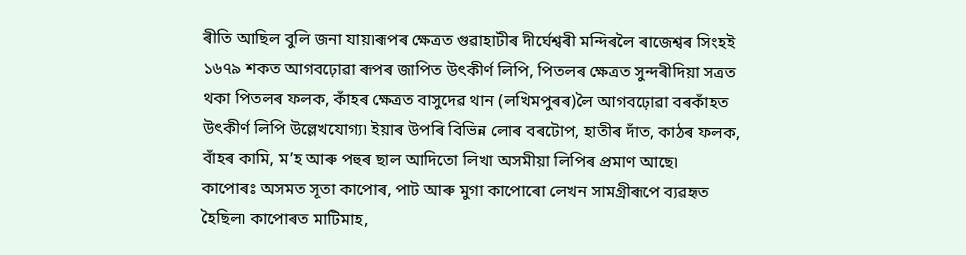ৰীতি আছিল বুলি জনা যায়৷ৰূপৰ ক্ষেত্ৰত গুৱাহাটীৰ দীৰ্ঘেশ্বৰী মন্দিৰলৈ ৰাজেশ্বৰ সিংহই ১৬৭৯ শকত আগবঢ়োৱা ৰূপৰ জাপিত উৎকীৰ্ণ লিপি, পিতলৰ ক্ষেত্ৰত সুন্দৰীদিয়া সত্ৰত থকা পিতলৰ ফলক, কাঁহৰ ক্ষেত্ৰত বাসুদেৱ থান (লখিমপুৰৰ)লৈ আগবঢ়োৱা বৰকাঁহত উৎকীৰ্ণ লিপি উল্লেখযোগ্য৷ ইয়াৰ উপৰি বিভিন্ন লোৰ বৰটোপ, হাতীৰ দাঁত, কাঠৰ ফলক, বাঁহৰ কামি, ম’হ আৰু পহুৰ ছাল আদিতো লিখা অসমীয়া লিপিৰ প্ৰমাণ আছে৷
কাপোৰঃ অসমত সূতা কাপোৰ, পাট আৰু মুগা কাপোৰো লেখন সামগ্ৰীৰূপে ব্যৱহৃত হৈছিল৷ কাপোৰত মাটিমাহ,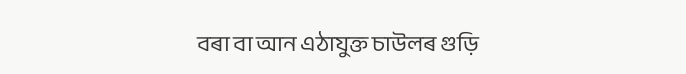বৰা বা আন এঠাযুক্ত চাউলৰ গুড়ি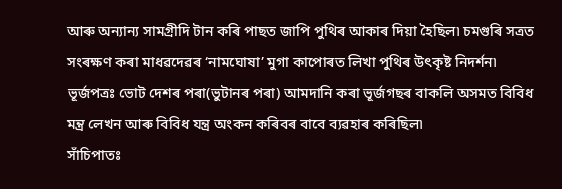আৰু অন্যান্য সামগ্ৰীদি টান কৰি পাছত জাপি পুথিৰ আকাৰ দিয়া হৈছিল৷ চমগুৰি সত্ৰত সংৰক্ষণ কৰা মাধৱদেৱৰ ‘নামঘোষা’ মুগা কাপোৰত লিখা পুথিৰ উৎকৃষ্ট নিদৰ্শন৷
ভূৰ্জপত্ৰঃ ভোট দেশৰ পৰা(ভুটানৰ পৰা) আমদানি কৰা ভূৰ্জগছৰ বাকলি অসমত বিবিধ মন্ত্ৰ লেখন আৰু বিবিধ যন্ত্ৰ অংকন কৰিবৰ বাবে ব্যৱহাৰ কৰিছিল৷
সাঁচিপাতঃ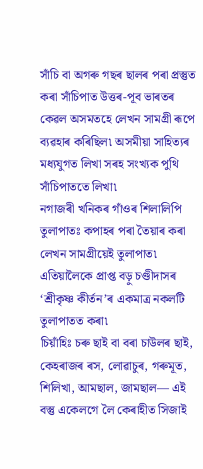সাঁচি বা অগৰু গছৰ ছালৰ পৰা প্ৰস্তুত কৰা সাঁচিপাত উত্তৰ-পূব ভাৰতৰ কেৱল অসমতহে লেখন সামগ্ৰী ৰূপে ব্যৱহাৰ কৰিছিল৷ অসমীয়া সাহিত্যৰ মধ্যযুগত লিখা সৰহ সংখ্যক পুথি সাঁচিপাততে লিখা৷
নগাজৰী খনিকৰ গাঁওৰ শিলালিপি
তুলাপাতঃ কপাহৰ পৰা তৈয়াৰ কৰা লেখন সামগ্ৰীয়েই তুলাপাত৷ এতিয়ালৈকে প্ৰাপ্ত বড়ু চণ্ডীদাসৰ ‘শ্ৰীকৃষ্ণ কীৰ্তন’ৰ একমাত্ৰ নকলটি তুলাপাতত কৰা৷
চিয়াঁহিঃ চৰু ছাই বা বৰা চাউলৰ ছাই, কেহৰাজৰ ৰস, লোৱাচুৰ, গৰুমূত, শিলিখা, আমছাল, জামছাল— এই বস্তু একেলগে লৈ কেৰাহীত সিজাই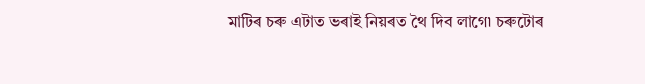মাটিৰ চৰু এটাত ভৰাই নিয়ৰত থৈ দিব লাগে৷ চৰুটোৰ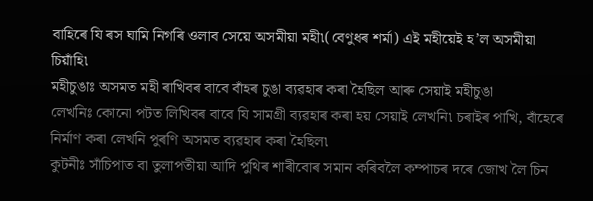বাহিৰে যি ৰস ঘামি নিগৰি ওলাব সেয়ে অসমীয়া মহী৷(বেণুধৰ শৰ্মা) এই মহীয়েই হ’ল অসমীয়া চিয়াঁহি৷
মহীচুঙাঃ অসমত মহী ৰাখিবৰ বাবে বাঁহৰ চুঙা ব্যৱহাৰ কৰা হৈছিল আৰু সেয়াই মহীচুঙা
লেখনিঃ কোনো পটত লিখিবৰ বাবে যি সামগ্ৰী ব্যৱহাৰ কৰা হয় সেয়াই লেখনি৷ চৰাইৰ পাখি, বাঁহেৰে নিৰ্মাণ কৰা লেখনি পুৰণি অসমত ব্যৱহাৰ কৰা হৈছিল৷
কুটনীঃ সাঁচিপাত বা তুলাপতীয়া আদি পুথিৰ শাৰীবোৰ সমান কৰিবলৈ কম্পাচৰ দৰে জোখ লৈ চিন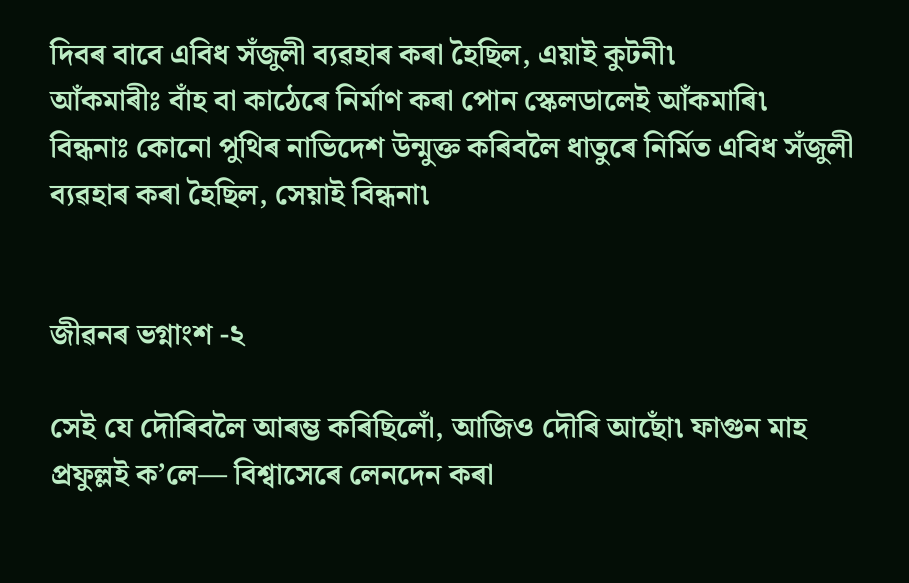দিবৰ বাবে এবিধ সঁজুলী ব্যৱহাৰ কৰা হৈছিল, এয়াই কুটনী৷
আঁকমাৰীঃ বাঁহ বা কাঠেৰে নিৰ্মাণ কৰা পোন স্কেলডালেই আঁকমাৰি৷
বিন্ধনাঃ কোনো পুথিৰ নাভিদেশ উন্মুক্ত কৰিবলৈ ধাতুৰে নিৰ্মিত এবিধ সঁজুলী ব্যৱহাৰ কৰা হৈছিল, সেয়াই বিন্ধনা৷


জীৱনৰ ভগ্নাংশ -২

সেই যে দৌৰিবলৈ আৰম্ভ কৰিছিলোঁ, আজিও দৌৰি আছোঁ৷ ফাগুন মাহ
প্ৰফুল্লই ক’লে— বিশ্বাসেৰে লেনদেন কৰা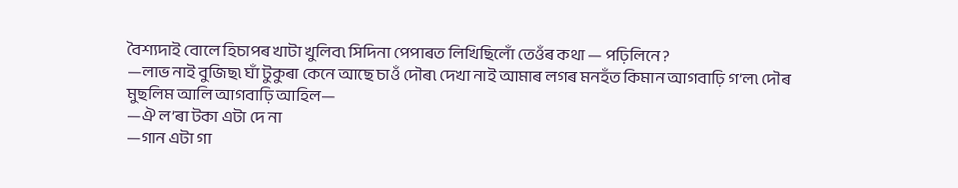বৈশ্যদাই বোলে হিচাপৰ খাটা খুলিব৷ সিদিনা পেপাৰত লিখিছিলোঁ তেওঁৰ কথা — পঢ়িলিনে?
—লাভ নাই বুজিছ৷ ঘাঁ টুকুৰা কেনে আছে চাওঁ দৌৰ৷ দেখা নাই আমাৰ লগৰ মনহঁত কিমান আগবাঢ়ি গ’ল৷ দৌৰ
মুছলিম আলি আগবাঢ়ি আহিল—
—ঐ ল’ৰা টকা এটা দে না
—গান এটা গা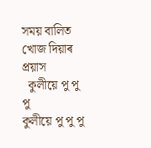সময় বালিত খোজ দিয়াৰ প্ৰয়াস
  কুলীয়ে পু পু পু
কুলীয়ে পু পু পু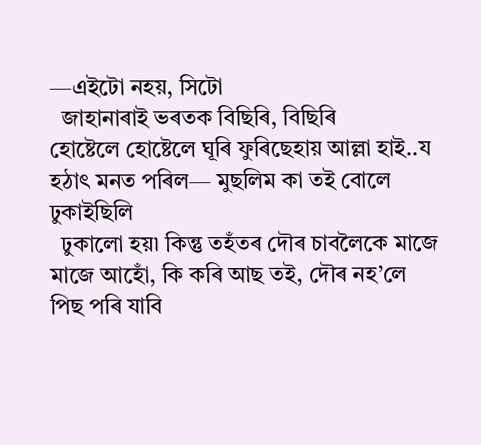—এইটো নহয়, সিটো
  জাহানাৰাই ভৰতক বিছিৰি, বিছিৰি
হোষ্টেলে হোষ্টেলে ঘূৰি ফুৰিছেহায় আল্লা হাই..য
হঠাৎ মনত পৰিল— মুছলিম কা তই বোলে ঢুকাইছিলি
  ঢুকালো হয়৷ কিন্তু তহঁতৰ দৌৰ চাবলৈকে মাজে মাজে আহোঁ, কি কৰি আছ তই, দৌৰ নহ’লে পিছ পৰি যাবি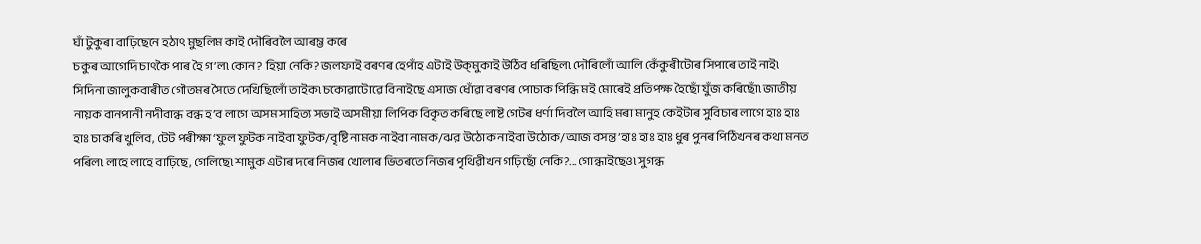ঘাঁ টুকুৰা বাঢ়িছেনে হঠাৎ মুছলিম কাই দৌৰিবলৈ আৰম্ভ কৰে
চকুৰ আগেদি চাৎকৈ পাৰ হৈ গ’ল৷ কোন? হিয়া নেকি? জলফাই বৰণৰ হেপাঁহ এটাই উক্‌মুকাই উঠিব ধৰিছিল৷ দৌৰিলোঁ আলি কেঁকুৰীটোৰ সিপাৰে তাই নাই৷ সিদিনা জালুকবাৰীত গৌতমৰ সৈতে দেখিছিলোঁ তাইক৷ চকোৱাটোৱে বিনাইছে এসাজ ধোঁৱা বৰণৰ পোচাক পিন্ধি মই মোৰেই প্ৰতিপক্ষ হৈছোঁ যুঁজ কৰিছোঁ৷ জাতীয় নায়ক বানপানী নদীবান্ধ বন্ধ হ’ব লাগে অসম সাহিত্য সভাই অসমীয়া লিপিক বিকৃত কৰিছে লাষ্ট গেটৰ ধৰ্ণা দিবলৈ আহি মৰা মানুহ কেইটাৰ সুবিচাৰ লাগে হাঃ হাঃ হাঃ চাকৰি খুলিব, টেট পৰীক্ষা ‘ফুল ফুটক নাইবা ফুটক/বৃষ্টি নামক নাইবা নামক/ঝর উঠোক নাইবা উঠোক/আজ বসন্ত’হাঃ হাঃ হাঃ ধুৰ পুনৰ পিঠিখনৰ কথা মনত পৰিল৷ লাহে লাহে বাঢ়িছে, গেলিছে৷ শামুক এটাৰ দৰে নিজৰ খোলাৰ ভিতৰতে নিজৰ পৃথিৱীখন গঢ়িছোঁ নেকি?... গোন্ধাইছেও৷ সুগন্ধ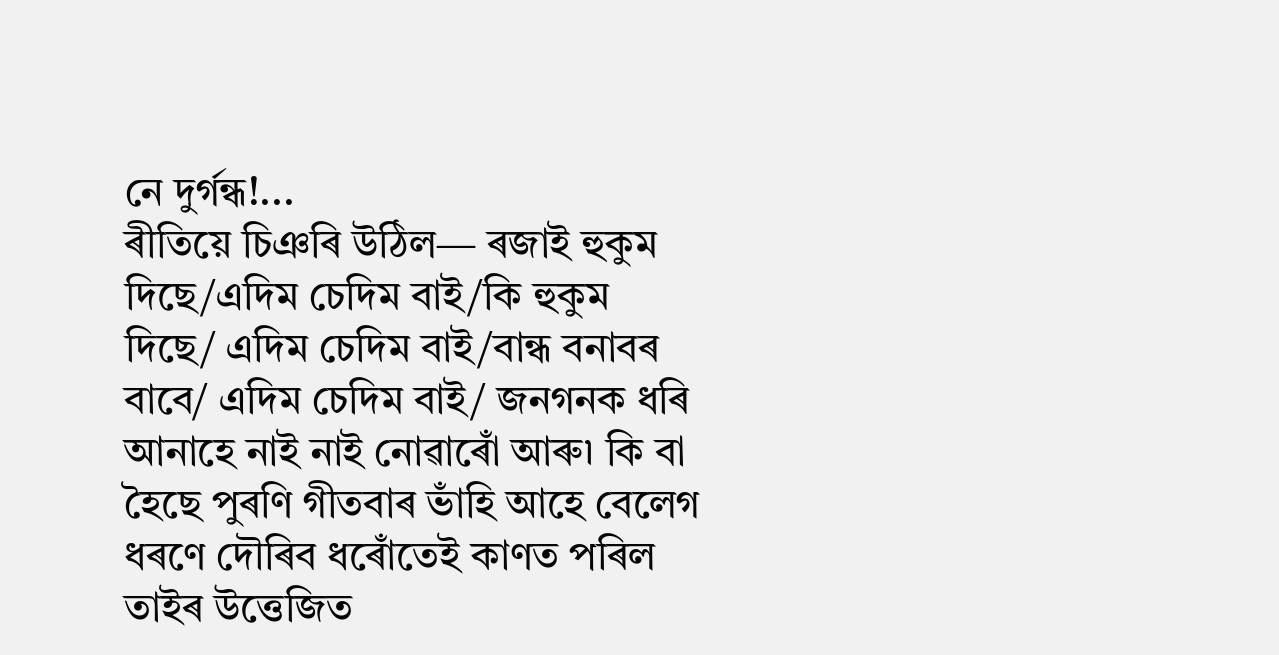নে দুৰ্গন্ধ!...
ৰীতিয়ে চিঞৰি উঠিল— ৰজাই হুকুম দিছে/এদিম চেদিম বাই/কি হুকুম দিছে/ এদিম চেদিম বাই/বান্ধ বনাবৰ বাবে/ এদিম চেদিম বাই/ জনগনক ধৰি আনাহে নাই নাই নোৱাৰোঁ আৰু৷ কি বা হৈছে পুৰণি গীতবাৰ ভাঁহি আহে বেলেগ ধৰণে দৌৰিব ধৰোঁতেই কাণত পৰিল তাইৰ উত্তেজিত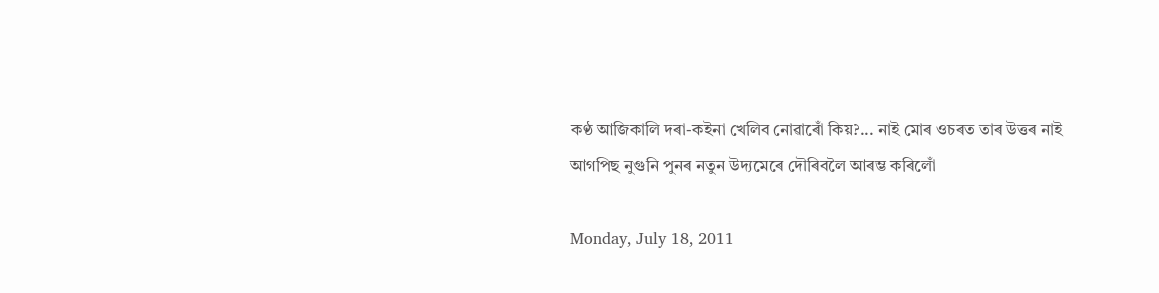কণ্ঠ আজিকালি দৰা-কইনা খেলিব নোৱাৰোঁ কিয়?... নাই মোৰ ওচৰত তাৰ উত্তৰ নাই আগপিছ নুগুনি পুনৰ নতুন উদ্যমেৰে দৌৰিবলৈ আৰম্ভ কৰিলোঁ

Monday, July 18, 2011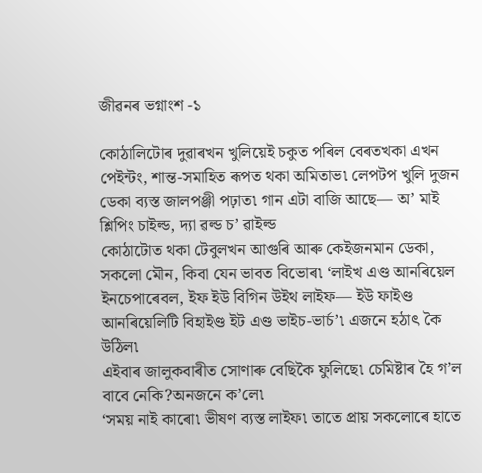জীৱনৰ ভগ্নাংশ -১

কোঠালিটোৰ দুৱাৰখন খুলিয়েই চকুত পৰিল বেৰতখকা এখন পেইন্টং, শান্ত-সমাহিত ৰূপত থকা অমিতাভ৷ লেপটপ খুলি দুজন ডেকা ব্যস্ত জালপঞ্জী পঢ়াত৷ গান এটা বাজি আছে— অ’ মাই শ্লিপিং চাইল্ড, দ্যা ৱল্ড চ’ ৱাইল্ড
কোঠাটোত থকা টেবুলখন আগুৰি আৰু কেইজনমান ডেকা, সকলো মৌন, কিবা যেন ভাবত বিভোৰ৷ ‘লাইখ এণ্ড আনৰিয়েল ইনচেপাৰেবল, ইফ ইউ বিগিন উইথ লাইফ— ইউ ফাইণ্ড আনৰিয়েলিটি বিহাইণ্ড ইট এণ্ড ভাইচ-ভাৰ্চ’৷ এজনে হঠাৎ কৈ উঠিল৷
এইবাৰ জালুকবাৰীত সোণাৰু বেছিকৈ ফুলিছে৷ চেমিষ্টাৰ হৈ গ’ল বাবে নেকি?অনজনে ক’লে৷
‘সময় নাই কাৰো৷ ভীষণ ব্যস্ত লাইফ৷ তাতে প্ৰায় সকলোৰে হাতে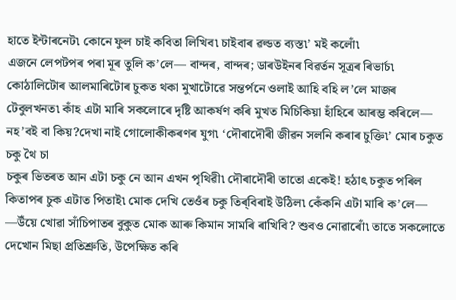হাতে ইন্টাৰনেট৷ কোনে ফুল চাই কবিতা লিখিব৷ চাইবাৰ ৱল্ডত ব্যস্ত৷’ মই কলোঁ৷
এজনে লেপটপৰ পৰা মূৰ তুলি ক’লে— বান্দৰ, বান্দৰ; ডাৰউইনৰ বিৱৰ্তন সূত্ৰৰ ৰিভাৰ্চ৷
কোঠালিটোৰ আলমাৰিটোৰ চুকত থকা মুখাটোৱে সন্তৰ্পনে ওলাই আহি বহি ল’লে মাজৰ টেবুলখনত৷ কাঁহ এটা মাৰি সকলোৰে দৃষ্টি আকৰ্ষণ কৰি মুখত মিচিকিয়া হাঁহিৰে আৰম্ভ কৰিলে— নহ’বই বা কিয়?দেখা নাই গোলোকীকৰণৰ যুগ৷ ‘দৌৰাদৌৰী জীৱন সলনি কৰাৰ চুক্তি৷’ মোৰ চকুত চকু থৈ চা
চকুৰ ভিতৰত আন এটা চকু নে আন এখন পৃথিৱী৷ দৌৰাদৌৰী তাতো একেই! হঠাৎ চকুত পৰিল কিতাপৰ চুক এটাত পিতাই৷ মোক দেখি তেওঁৰ চকু তিৰ্‌বিৰাই উঠিল৷ কেঁকনি এটা মাৰি ক’লে—
—উঁয়ে খোৱা সাঁচিপাতৰ বুকুত মোক আৰু কিমান সামৰি ৰাখিবি? শুবও নোৱাৰোঁ৷ তাতে সকলোতে দেখোন মিছা প্ৰতিশ্ৰুতি, উপেক্ষিত কৰি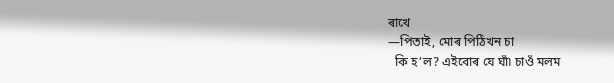ৰাখে
—পিতাই, মোৰ পিঠিখন চা
  কি হ’ল? এইবোৰ যে ঘাঁ৷ চাওঁ মলম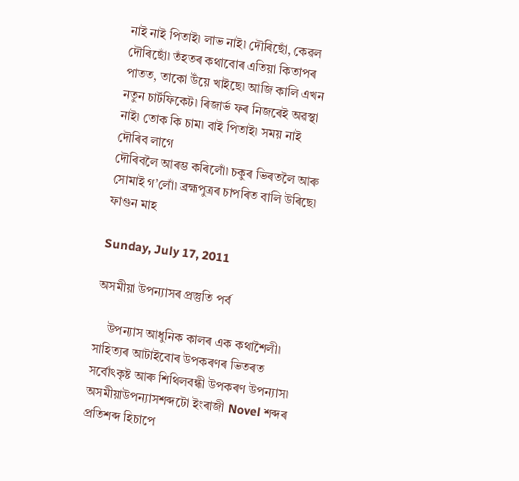নাই নাই পিতাই৷ লাভ নাই৷ দৌৰিছোঁ, কেৱল দৌৰিছোঁ৷ তঁহতৰ কথাবোৰ এতিয়া কিতাপৰ পাতত, তাকো উঁয়ে খাইছে৷ আজি কালি এখন নতুন চাৰ্টফিকেট৷ ৰিজাৰ্ভ ফৰ নিজৰেই অৱস্থা নাই৷ তোক কি চাম৷ বাই পিতাই৷ সময় নাই দৌৰিব লাগে
দৌৰিবলৈ আৰম্ভ কৰিলোঁ৷ চকুৰ ভিৰতলৈ আৰু সোমাই গ’লোঁ৷ ব্ৰহ্মপুত্ৰৰ চাপৰিত বালি উৰিছে৷ ফাগুন মাহ

Sunday, July 17, 2011

অসমীয়া উপন্যাসৰ প্ৰস্তুতি পৰ্ব

    উপন্যাস আধুনিক কালৰ এক কথাশৈলী৷ সাহিত্যৰ আটাইবোৰ উপকৰণৰ ভিতৰত সৰ্বোৎকৃষ্ট আৰু শিথিলবন্ধী উপকৰণ উপন্যাস৷ অসমীয়াউপন্যাসশব্দটো ইংৰাজী Novel শব্দৰ প্ৰতিশব্দ হিচাপে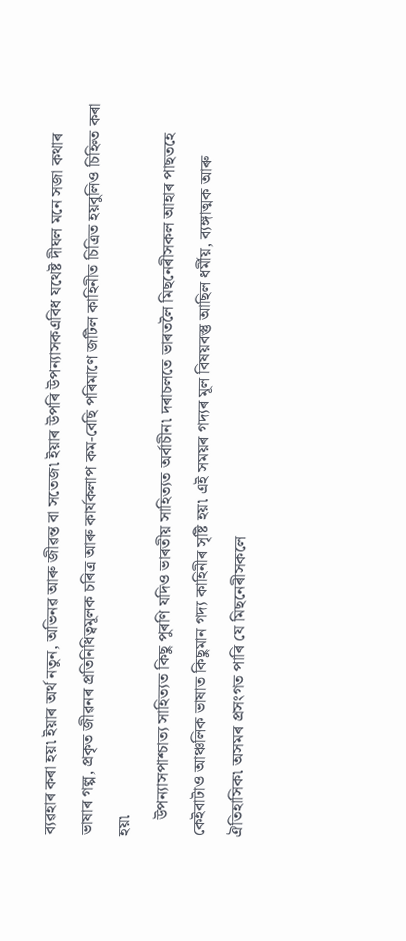ব্যৱহাৰ কৰা হয়৷ ইয়াৰ অৰ্থ নতুন, অভিনৱ আৰু জীৱন্ত বা সতেজ৷ ইয়াৰ উপৰি উপন্যাসকএবিধ যথেষ্ট দীঘল মনে সজা কথাৰ ভাষাৰ গল্প, প্ৰকৃত জীৱনৰ প্ৰতিনিধিত্বমূলক চৰিত্ৰ আৰু কাৰ্যকলাপ কম-বেছি পৰিমাণে জটিল কাহিনীত চিত্ৰিত হয়বুলিও চিহ্নিত কৰা হয়৷
    উপন্যাসপাশ্চাত্য সাহিত্যত কিছু পুৰণি যদিও ভাৰতীয় সাহিত্যত অৰ্বাচীন৷ দৰাচলতে ভাৰতলৈ মিছনেৰীসকল আহাৰ পাছতহে কেইবাটাও আঞ্চলিক ভাষাত কিছুমান গদ্য কাহিনীৰ সৃষ্টি হয়৷ এই সময়ৰ গদ্যৰ মূল বিষয়বস্তু আছিল ধৰ্মীয়, ব্যঙ্গাত্মক আৰু ঐতিহাসিক৷ অসমৰ প্ৰসংগত পাৰি যে মিছনেৰীসকলে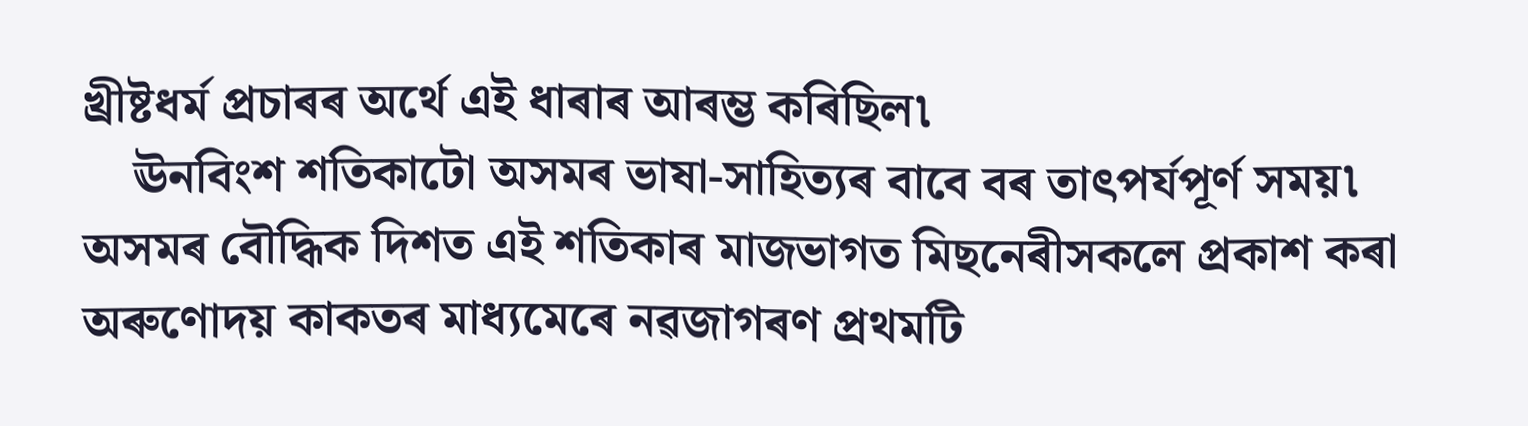খ্ৰীষ্টধৰ্ম প্ৰচাৰৰ অৰ্থে এই ধাৰাৰ আৰম্ভ কৰিছিল৷
    ঊনবিংশ শতিকাটো অসমৰ ভাষা-সাহিত্যৰ বাবে বৰ তাৎপৰ্যপূৰ্ণ সময়৷ অসমৰ বৌদ্ধিক দিশত এই শতিকাৰ মাজভাগত মিছনেৰীসকলে প্ৰকাশ কৰা অৰুণোদয় কাকতৰ মাধ্যমেৰে নৱজাগৰণ প্ৰথমটি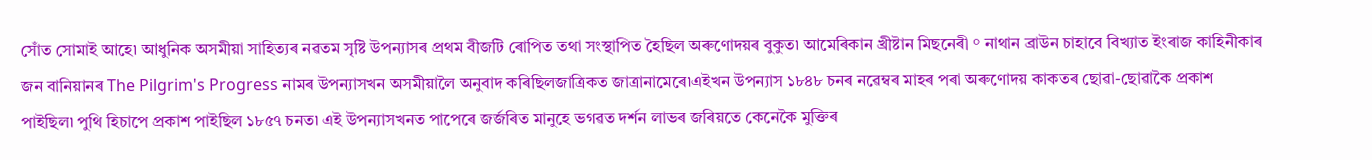সোঁত সোমাই আহে৷ আধুনিক অসমীয়া সাহিত্যৰ নৱতম সৃষ্টি উপন্যাসৰ প্ৰথম বীজটি ৰোপিত তথা সংস্থাপিত হৈছিল অৰুণোদয়ৰ বুকুত৷ আমেৰিকান খ্ৰীষ্টান মিছনেৰী ° নাথান ব্ৰাউন চাহাবে বিখ্যাত ইংৰাজ কাহিনীকাৰ জন বানিয়ানৰ The Pilgrim's Progress নামৰ উপন্যাসখন অসমীয়ালৈ অনুবাদ কৰিছিলজাত্ৰিকত জাত্ৰানামেৰে৷এইখন উপন্যাস ১৮৪৮ চনৰ নৱেম্বৰ মাহৰ পৰা অৰুণোদয় কাকতৰ ছোৱা-ছোৱাকৈ প্ৰকাশ পাইছিল৷ পুথি হিচাপে প্ৰকাশ পাইছিল ১৮৫৭ চনত৷ এই উপন্যাসখনত পাপেৰে জৰ্জৰিত মানুহে ভগৱত দৰ্শন লাভৰ জৰিয়তে কেনেকৈ মুক্তিৰ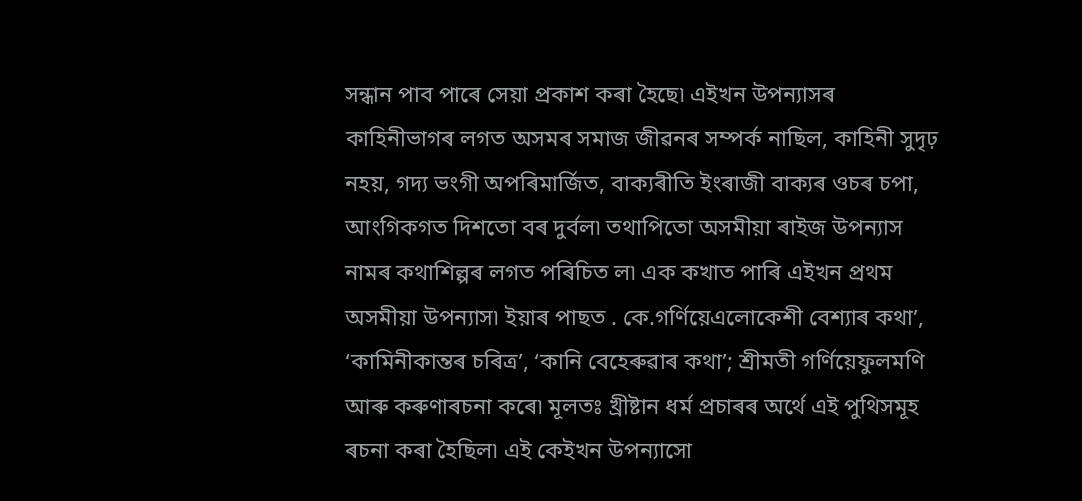সন্ধান পাব পাৰে সেয়া প্ৰকাশ কৰা হৈছে৷ এইখন উপন্যাসৰ কাহিনীভাগৰ লগত অসমৰ সমাজ জীৱনৰ সম্পৰ্ক নাছিল, কাহিনী সুদৃঢ় নহয়, গদ্য ভংগী অপৰিমাৰ্জিত, বাক্যৰীতি ইংৰাজী বাক্যৰ ওচৰ চপা, আংগিকগত দিশতো বৰ দুৰ্বল৷ তথাপিতো অসমীয়া ৰাইজ উপন্যাস নামৰ কথাশিল্পৰ লগত পৰিচিত ল৷ এক কখাত পাৰি এইখন প্ৰথম অসমীয়া উপন্যাস৷ ইয়াৰ পাছত . কে.গৰ্ণিয়েএলোকেশী বেশ্যাৰ কথা’, ‘কামিনীকান্তৰ চৰিত্ৰ’, ‘কানি বেহেৰুৱাৰ কথা’; শ্ৰীমতী গৰ্ণিয়েফুলমণি আৰু কৰুণাৰচনা কৰে৷ মূলতঃ খ্ৰীষ্টান ধৰ্ম প্ৰচাৰৰ অৰ্থে এই পুথিসমূহ ৰচনা কৰা হৈছিল৷ এই কেইখন উপন্যাসো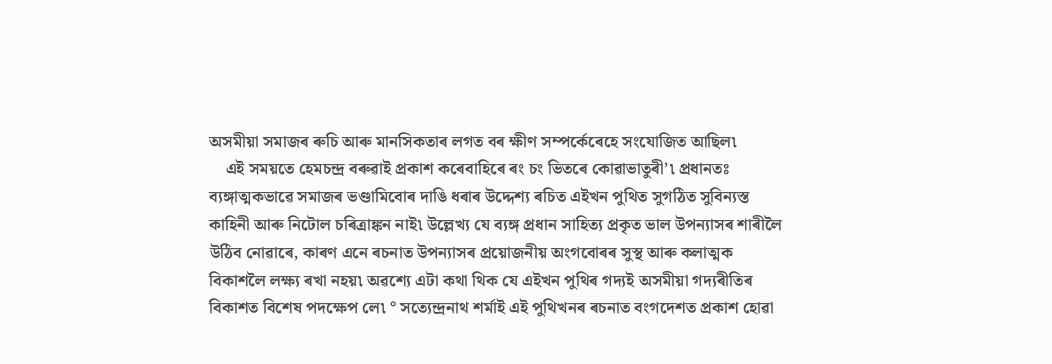অসমীয়া সমাজৰ ৰুচি আৰু মানসিকতাৰ লগত বৰ ক্ষীণ সম্পৰ্কেৰেহে সংযোজিত আছিল৷
    এই সময়তে হেমচন্দ্ৰ বৰুৱাই প্ৰকাশ কৰেবাহিৰে ৰং চং ভিতৰে কোৱাভাতুৰী’৷ প্ৰধানতঃ ব্যঙ্গাত্মকভাৱে সমাজৰ ভণ্ডামিবোৰ দাঙি ধৰাৰ উদ্দেশ্য ৰচিত এইখন পুথিত সুগঠিত সুবিন্যস্ত কাহিনী আৰু নিটোল চৰিত্ৰাঙ্কন নাই৷ উল্লেখ্য যে ব্যঙ্গ প্ৰধান সাহিত্য প্ৰকৃত ভাল উপন্যাসৰ শাৰীলৈ উঠিব নোৱাৰে, কাৰণ এনে ৰচনাত উপন্যাসৰ প্ৰয়োজনীয় অংগবোৰৰ সুস্থ আৰু কলাত্মক বিকাশলৈ লক্ষ্য ৰখা নহয়৷ অৱশ্যে এটা কথা থিক যে এইখন পুথিৰ গদ্যই অসমীয়া গদ্যৰীতিৰ বিকাশত বিশেষ পদক্ষেপ লে৷ ° সত্যেন্দ্ৰনাথ শৰ্মাই এই পুথিখনৰ ৰচনাত বংগদেশত প্ৰকাশ হোৱা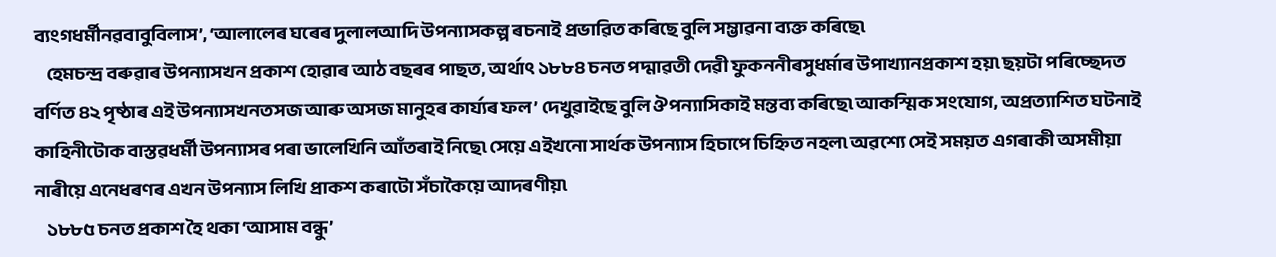ব্যংগধৰ্মীনৱবাবুবিলাস’, ‘আলালেৰ ঘৰেৰ দুলালআদি উপন্যাসকল্প ৰচনাই প্ৰভাৱিত কৰিছে বুলি সম্ভাৱনা ব্যক্ত কৰিছে৷
    হেমচন্দ্ৰ বৰুৱাৰ উপন্যাসখন প্ৰকাশ হোৱাৰ আঠ বছৰৰ পাছত, অৰ্থাৎ ১৮৮৪ চনত পদ্মাৱতী দেৱী ফুকননীৰসুধৰ্মাৰ উপাখ্যানপ্ৰকাশ হয়৷ ছয়টা পৰিচ্ছেদত বৰ্ণিত ৪২ পৃষ্ঠাৰ এই উপন্যাসখনতসজ আৰু অসজ মানুহৰ কাৰ্য্যৰ ফল’ দেখুৱাইছে বুলি ঔপন্যাসিকাই মন্তব্য কৰিছে৷ আকস্মিক সংযোগ, অপ্ৰত্যাশিত ঘটনাই কাহিনীটোক বাস্তৱধৰ্মী উপন্যাসৰ পৰা ভালেখিনি আঁতৰাই নিছে৷ সেয়ে এইখনো সাৰ্থক উপন্যাস হিচাপে চিহ্নিত নহল৷ অৱশ্যে সেই সময়ত এগৰাকী অসমীয়া নাৰীয়ে এনেধৰণৰ এখন উপন্যাস লিখি প্ৰাকশ কৰাটো সঁচাকৈয়ে আদৰণীয়৷
    ১৮৮৫ চনত প্ৰকাশ হৈ থকা ‘আসাম বন্ধু’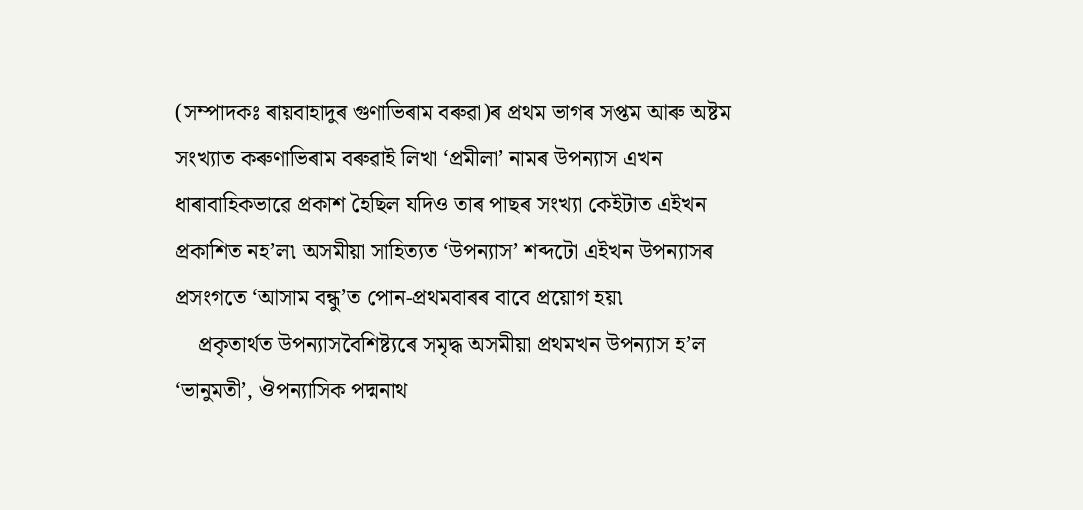(সম্পাদকঃ ৰায়বাহাদুৰ গুণাভিৰাম বৰুৱা)ৰ প্ৰথম ভাগৰ সপ্তম আৰু অষ্টম সংখ্যাত কৰুণাভিৰাম বৰুৱাই লিখা ‘প্ৰমীলা’ নামৰ উপন্যাস এখন ধাৰাবাহিকভাৱে প্ৰকাশ হৈছিল যদিও তাৰ পাছৰ সংখ্যা কেইটাত এইখন প্ৰকাশিত নহ’ল৷ অসমীয়া সাহিত্যত ‘উপন্যাস’ শব্দটো এইখন উপন্যাসৰ প্ৰসংগতে ‘আসাম বন্ধু’ত পোন-প্ৰথমবাৰৰ বাবে প্ৰয়োগ হয়৷
    প্ৰকৃতাৰ্থত উপন্যাসবৈশিষ্ট্যৰে সমৃদ্ধ অসমীয়া প্ৰথমখন উপন্যাস হ’ল ‘ভানুমতী’, ঔপন্যাসিক পদ্মনাথ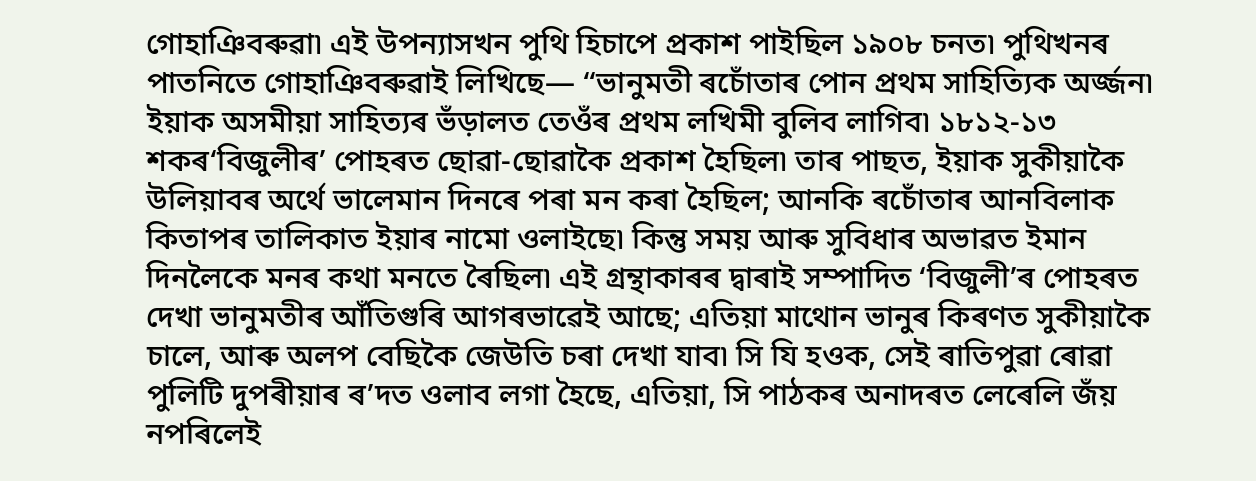গোহাঞিবৰুৱা৷ এই উপন্যাসখন পুথি হিচাপে প্ৰকাশ পাইছিল ১৯০৮ চনত৷ পুথিখনৰ পাতনিতে গোহাঞিবৰুৱাই লিখিছে— ‘‘ভানুমতী ৰচোঁতাৰ পোন প্ৰথম সাহিত্যিক অৰ্জ্জন৷ ইয়াক অসমীয়া সাহিত্যৰ ভঁড়ালত তেওঁৰ প্ৰথম লখিমী বুলিব লাগিব৷ ১৮১২-১৩ শকৰ‘বিজুলীৰ’ পোহৰত ছোৱা-ছোৱাকৈ প্ৰকাশ হৈছিল৷ তাৰ পাছত, ইয়াক সুকীয়াকৈ উলিয়াবৰ অৰ্থে ভালেমান দিনৰে পৰা মন কৰা হৈছিল; আনকি ৰচোঁতাৰ আনবিলাক কিতাপৰ তালিকাত ইয়াৰ নামো ওলাইছে৷ কিন্তু সময় আৰু সুবিধাৰ অভাৱত ইমান দিনলৈকে মনৰ কথা মনতে ৰৈছিল৷ এই গ্ৰন্থাকাৰৰ দ্বাৰাই সম্পাদিত ‘বিজুলী’ৰ পোহৰত দেখা ভানুমতীৰ আঁতিগুৰি আগৰভাৱেই আছে; এতিয়া মাথোন ভানুৰ কিৰণত সুকীয়াকৈ চালে, আৰু অলপ বেছিকৈ জেউতি চৰা দেখা যাব৷ সি যি হওক, সেই ৰাতিপুৱা ৰোৱা পুলিটি দুপৰীয়াৰ ৰ’দত ওলাব লগা হৈছে, এতিয়া, সি পাঠকৰ অনাদৰত লেৰেলি জঁয় নপৰিলেই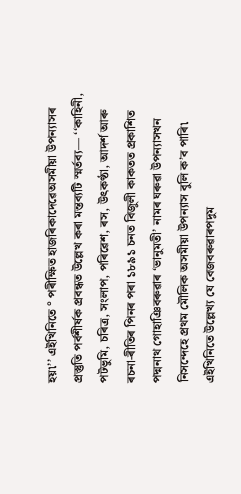হয়৷’’ এইখিনিতে ° পৰীক্ষিত হাজৰিকাদেৱেঅসমীয়া উপন্যাসৰ প্ৰস্তুতি পৰ্বশীৰ্ষক প্ৰবন্ধত উল্লেখ কৰা মন্তব্যটি স্মৰ্তব্য— ‘‘কাহিনী, পটভুমি, চৰিত্ৰ, সংলাপ, পৰিৱেশ, ৰস, উৎকণ্ঠা, আদৰ্শ আৰু ৰচনা-ৰীতিৰ পিনৰ পৰা ১৮৯১ চনত বিজুলী কাকতত প্ৰকাশিত পদ্মনাথ গোহাঞিবৰুৱাৰ ‘ভানুমতী’ নামৰ ঘৰুৱা উপন্যাসখন নিসন্দেহে প্ৰথম মৌলিক অসমীয়া উপন্যাস বুলি ক’ব পাৰি৷
এইখিনিতে উল্লেখ্য যে বেজবৰুৱাৰপদুম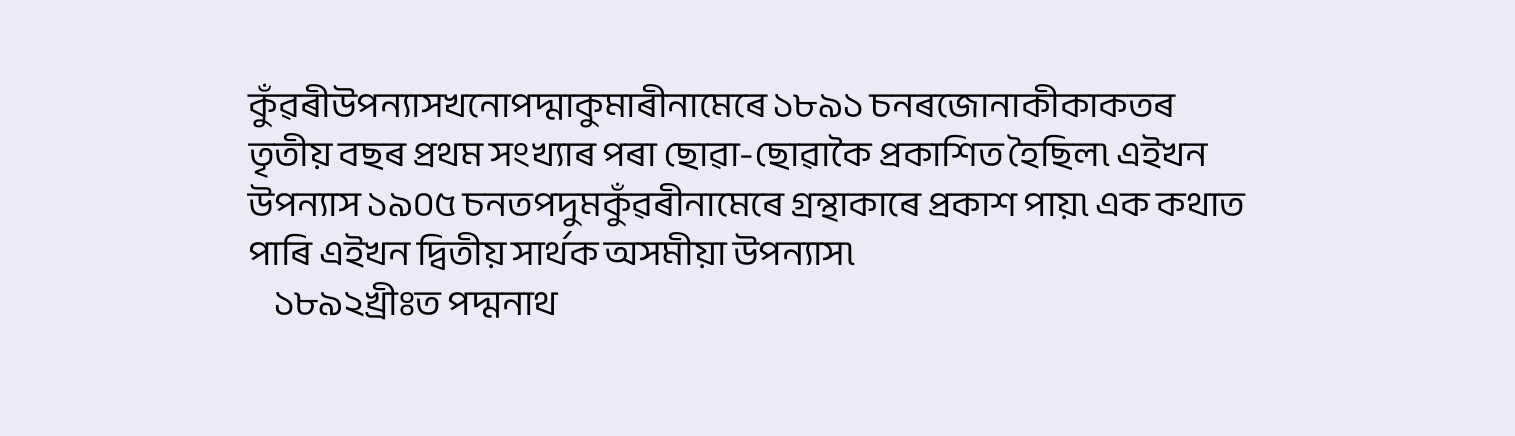কুঁৱৰীউপন্যাসখনোপদ্মাকুমাৰীনামেৰে ১৮৯১ চনৰজোনাকীকাকতৰ তৃতীয় বছৰ প্ৰথম সংখ্যাৰ পৰা ছোৱা-ছোৱাকৈ প্ৰকাশিত হৈছিল৷ এইখন উপন্যাস ১৯০৫ চনতপদুমকুঁৱৰীনামেৰে গ্ৰন্থাকাৰে প্ৰকাশ পায়৷ এক কথাত পাৰি এইখন দ্বিতীয় সাৰ্থক অসমীয়া উপন্যাস৷
    ১৮৯২খ্ৰীঃত পদ্মনাথ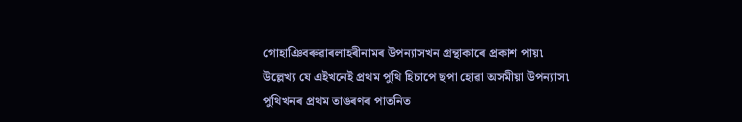গোহাঞিবৰুৱাৰলাহৰীনামৰ উপন্যাসখন গ্ৰন্থাকাৰে প্ৰকাশ পায়৷ উল্লেখ্য যে এইখনেই প্ৰথম পুথি হিচাপে ছপা হোৱা অসমীয়া উপন্যাস৷ পুথিখনৰ প্ৰথম তাঙৰণৰ পাতনিত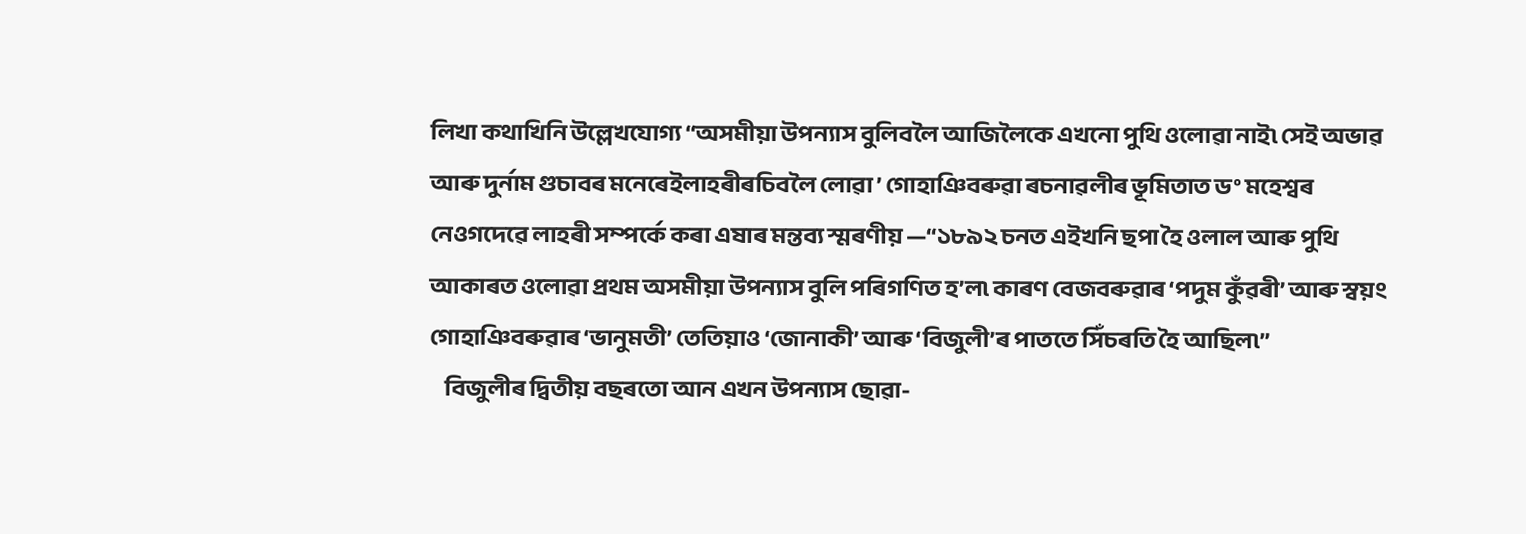লিখা কথাখিনি উল্লেখযোগ্য ‘‘অসমীয়া উপন্যাস বুলিবলৈ আজিলৈকে এখনো পুথি ওলোৱা নাই৷ সেই অভাৱ আৰু দুৰ্নাম গুচাবৰ মনেৰেইলাহৰীৰচিবলৈ লোৱা ’ গোহাঞিবৰুৱা ৰচনাৱলীৰ ভূমিতাত ড° মহেশ্বৰ নেওগদেৱে লাহৰী সম্পৰ্কে কৰা এষাৰ মন্তব্য স্মৰণীয় —‘‘১৮৯২ চনত এইখনি ছপা হৈ ওলাল আৰু পুথি আকাৰত ওলোৱা প্ৰথম অসমীয়া উপন্যাস বুলি পৰিগণিত হ’ল৷ কাৰণ বেজবৰুৱাৰ ‘পদুম কুঁৱৰী’ আৰু স্বয়ং গোহাঞিবৰুৱাৰ ‘ভানুমতী’ তেতিয়াও ‘জোনাকী’ আৰু ‘বিজুলী’ৰ পাততে সিঁচৰতি হৈ আছিল৷’’
    বিজুলীৰ দ্বিতীয় বছৰতো আন এখন উপন্যাস ছোৱা-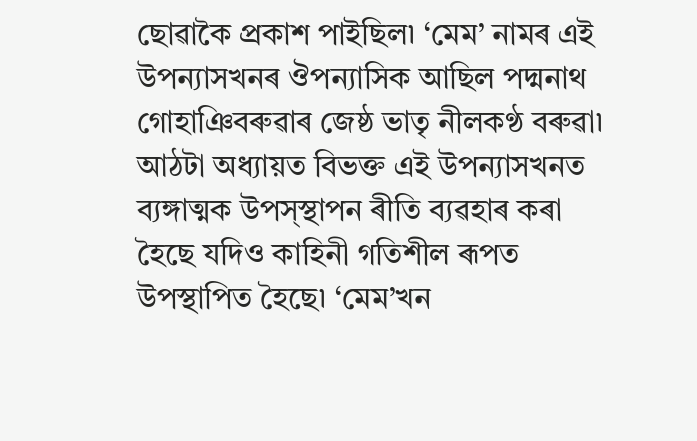ছোৱাকৈ প্ৰকাশ পাইছিল৷ ‘মেম’ নামৰ এই উপন্যাসখনৰ ঔপন্যাসিক আছিল পদ্মনাথ গোহাঞিবৰুৱাৰ জেষ্ঠ ভাতৃ নীলকণ্ঠ বৰুৱা৷ আঠটা অধ্যায়ত বিভক্ত এই উপন্যাসখনত ব্যঙ্গাত্মক উপস্স্থাপন ৰীতি ব্যৱহাৰ কৰা হৈছে যদিও কাহিনী গতিশীল ৰূপত উপস্থাপিত হৈছে৷ ‘মেম’খন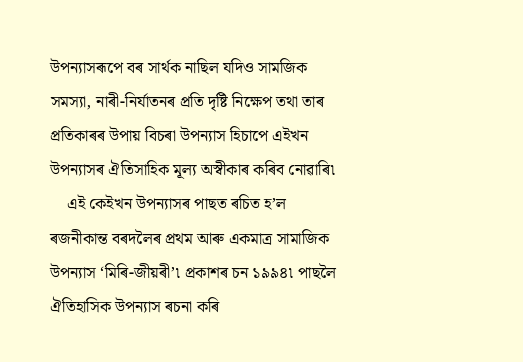উপন্যাসৰূপে বৰ সাৰ্থক নাছিল যদিও সামজিক সমস্যা, নাৰী-নিৰ্যাতনৰ প্ৰতি দৃষ্টি নিক্ষেপ তথা তাৰ প্ৰতিকাৰৰ উপায় বিচৰা উপন্যাস হিচাপে এইখন উপন্যাসৰ ঐতিসাহিক মূল্য অস্বীকাৰ কৰিব নোৱাৰি৷
    এই কেইখন উপন্যাসৰ পাছত ৰচিত হ’ল ৰজনীকান্ত বৰদলৈৰ প্ৰথম আৰু একমাত্ৰ সামাজিক উপন্যাস ‘মিৰি-জীয়ৰী’৷ প্ৰকাশৰ চন ১৯৯৪৷ পাছলৈ ঐতিহাসিক উপন্যাস ৰচনা কৰি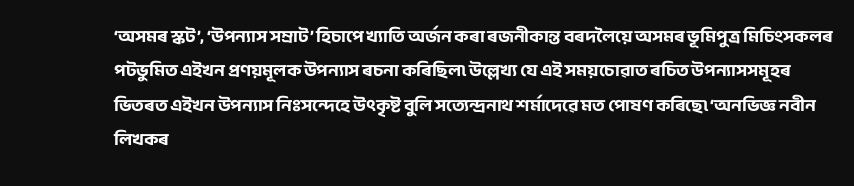‘অসমৰ স্কট’, ‘উপন্যাস সম্ৰাট’ হিচাপে খ্যাতি অৰ্জন কৰা ৰজনীকান্ত বৰদলৈয়ে অসমৰ ভূমিপুত্ৰ মিচিংসকলৰ পটভুমিত এইখন প্ৰণয়মূলক উপন্যাস ৰচনা কৰিছিল৷ উল্লেখ্য যে এই সময়চোৱাত ৰচিত উপন্যাসসমূহৰ ভিতৰত এইখন উপন্যাস নিঃসন্দেহে উৎকৃষ্ট বুলি সত্যেন্দ্ৰনাথ শৰ্মাদেৱে মত পোষণ কৰিছে৷ ‘অনভিজ্ঞ নবীন লিখকৰ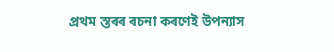প্ৰথম স্তৰৰ ৰচনা কৰণেই উপন্যাস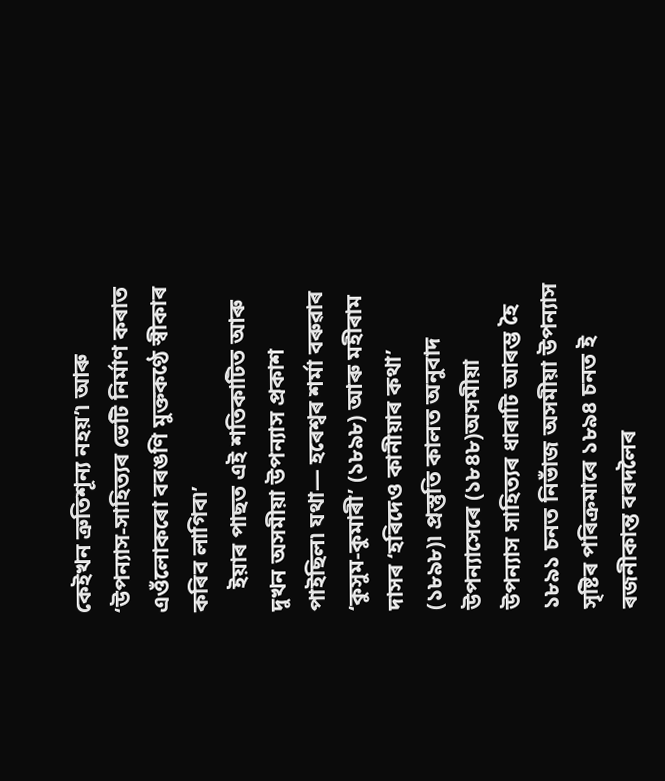কেইখন ত্ৰুতিশূন্য নহয়’৷ আৰু ‘উপন্যাস-সাহিত্যৰ ভেটি নিৰ্মাণ কৰাত এওঁলোকৰো বৰঙণি মুক্তকণ্ঠে স্বীকাৰ কৰিব লাগিব৷’
    ইয়াৰ পাছত এই শতিকাটিত আৰু দুখন অসমীয়া উপন্যাস প্ৰকাশ পাইছিল৷ যথা— হৰেশ্বৰ শৰ্মা বৰুৱাৰ ‘কুসুম-কুমাৰী’ (১৮৯৮) আৰু মহীৰাম দাসৰ ‘হৰিদেও কানীয়াৰ কথা’ (১৮৯৮)৷ প্ৰস্তুতি কালত অনুবাদ উপন্যাসেৰে (১৮৪৮)অসমীয়া উপন্যাস সাহিত্যৰ ধাৰাটি আৰম্ভ হৈ ১৮৯১ চনত নিভাঁজ অসমীয়া উপন্যাস সৃষ্টিৰ পৰিক্ৰমাৰে ১৮৯৪ চনত ই ৰজনীকান্ত বৰদলৈৰ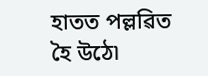হাতত পল্লৱিত হৈ উঠে৷